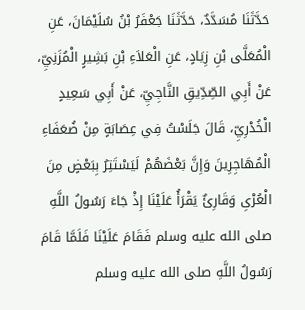حَدَّثَنَا مُسَدَّدٌ، حَدَّثَنَا جَعْفَرُ بْنُ سُلَيْمَانَ، عَنِ الْمُعَلَّى بْنِ زِيَادٍ، عَنِ الْعَلاَءِ بْنِ بَشِيرٍ الْمُزَنِيِّ، عَنْ أَبِي الصِّدِّيقِ النَّاجِيِّ، عَنْ أَبِي سَعِيدٍ الْخُدْرِيِّ، قَالَ جَلَسْتُ فِي عِصَابَةٍ مِنْ ضُعَفَاءِ الْمُهَاجِرِينَ وَإِنَّ بَعْضَهُمْ لَيَسْتَتِرُ بِبَعْضٍ مِنَ الْعُرْىِ وَقَارِئٌ يَقْرَأُ عَلَيْنَا إِذْ جَاءَ رَسُولُ اللَّهِ صلى الله عليه وسلم فَقَامَ عَلَيْنَا فَلَمَّا قَامَ رَسُولُ اللَّهِ صلى الله عليه وسلم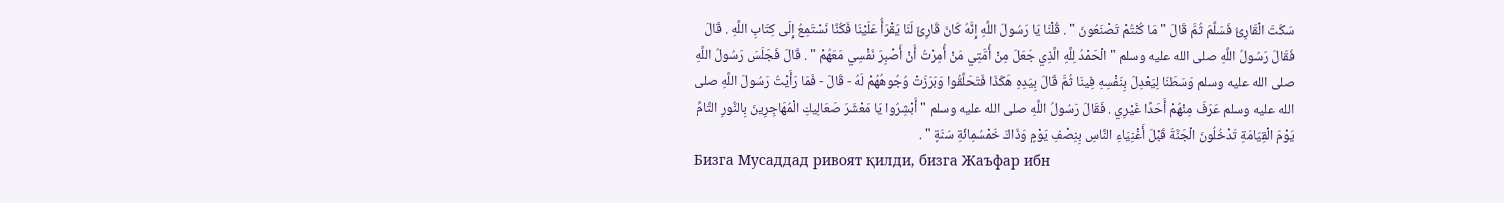سَكَتَ الْقَارِئُ فَسَلَّمَ ثُمَّ قَالَ " مَا كُنْتُمْ تَصْنَعُونَ " . قُلْنَا يَا رَسُولَ اللَّهِ إِنَّهُ كَانَ قَارِئٌ لَنَا يَقْرَأُ عَلَيْنَا فَكُنَّا نَسْتَمِعُ إِلَى كِتَابِ اللَّهِ . قَالَ فَقَالَ رَسُولُ اللَّهِ صلى الله عليه وسلم " الْحَمْدُ لِلَّهِ الَّذِي جَعَلَ مِنْ أُمَّتِي مَنْ أُمِرْتُ أَنْ أَصْبِرَ نَفْسِي مَعَهُمْ " . قَالَ فَجَلَسَ رَسُولُ اللَّهِ صلى الله عليه وسلم وَسَطَنَا لِيَعْدِلَ بِنَفْسِهِ فِينَا ثُمَّ قَالَ بِيَدِهِ هَكَذَا فَتَحَلَّقُوا وَبَرَزَتْ وُجُوهُهُمْ لَهُ - قَالَ - فَمَا رَأَيْتُ رَسُولَ اللَّهِ صلى الله عليه وسلم عَرَفَ مِنْهُمْ أَحَدًا غَيْرِي . فَقَالَ رَسُولُ اللَّهِ صلى الله عليه وسلم " أَبْشِرُوا يَا مَعْشَرَ صَعَالِيكِ الْمُهَاجِرِينَ بِالنُّورِ التَّامِّ يَوْمَ الْقِيَامَةِ تَدْخُلُونَ الْجَنَّةَ قَبْلَ أَغْنِيَاءِ النَّاسِ بِنِصْفِ يَوْمٍ وَذَاكَ خَمْسُمِائَةِ سَنَةٍ " .
Бизга Мусаддад ривоят қилди, бизга Жаъфар ибн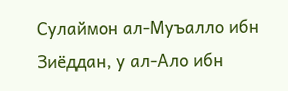Сулаймон ал-Муъалло ибн Зиёддан, у ал-Ало ибн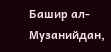Башир ал-Музанийдан,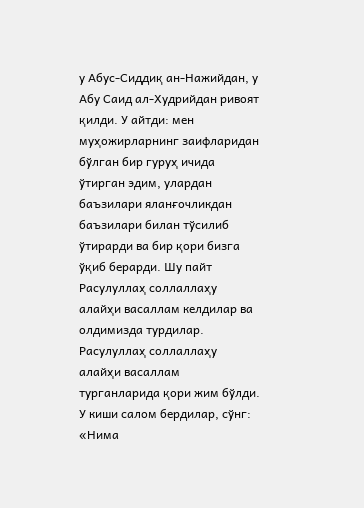у Абус-Сиддиқ ан-Нажийдан, у Абу Саид ал-Худрийдан ривоят қилди. У айтди: мен муҳожирларнинг заифларидан бўлган бир гуруҳ ичида ўтирган эдим, улардан баъзилари яланғочликдан баъзилари билан тўсилиб ўтирарди ва бир қори бизга ўқиб берарди. Шу пайт Расулуллаҳ соллаллаҳу алайҳи васаллам келдилар ва олдимизда турдилар. Расулуллаҳ соллаллаҳу алайҳи васаллам турганларида қори жим бўлди. У киши салом бердилар, сўнг: «Нима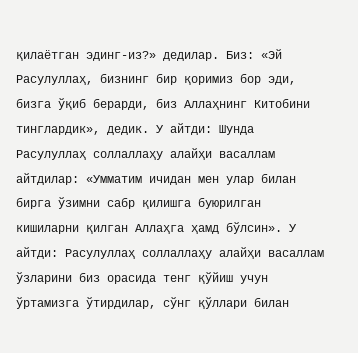қилаётган эдинг-из?» дедилар. Биз: «Эй Расулуллаҳ, бизнинг бир қоримиз бор эди, бизга ўқиб берарди, биз Аллаҳнинг Китобини тинглардик», дедик. У айтди: Шунда Расулуллаҳ соллаллаҳу алайҳи васаллам айтдилар: «Умматим ичидан мен улар билан бирга ўзимни сабр қилишга буюрилган кишиларни қилган Аллаҳга ҳамд бўлсин». У айтди: Расулуллаҳ соллаллаҳу алайҳи васаллам ўзларини биз орасида тенг қўйиш учун ўртамизга ўтирдилар, сўнг қўллари билан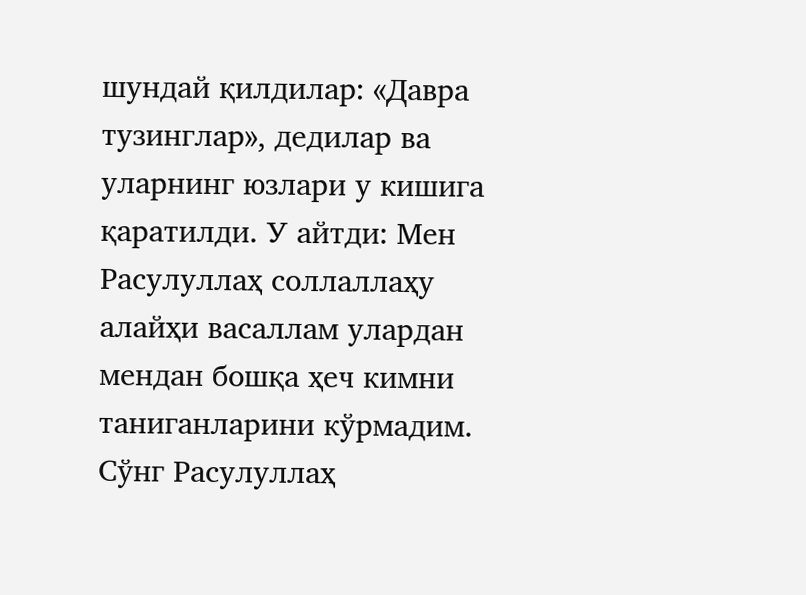шундай қилдилар: «Давра тузинглар», дедилар ва уларнинг юзлари у кишига қаратилди. У айтди: Мен Расулуллаҳ соллаллаҳу алайҳи васаллам улардан мендан бошқа ҳеч кимни таниганларини кўрмадим. Сўнг Расулуллаҳ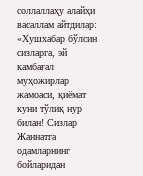соллаллаҳу алайҳи васаллам айтдилар: «Хушхабар бўлсин сизларга, эй камбағал муҳожирлар жамоаси, қиёмат куни тўлиқ нур билан! Сизлар Жаннатга одамларнинг бойларидан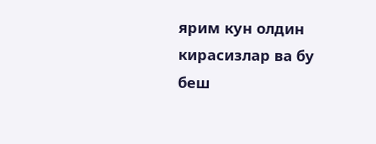ярим кун олдин кирасизлар ва бу беш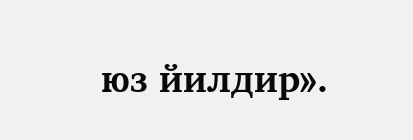юз йилдир».